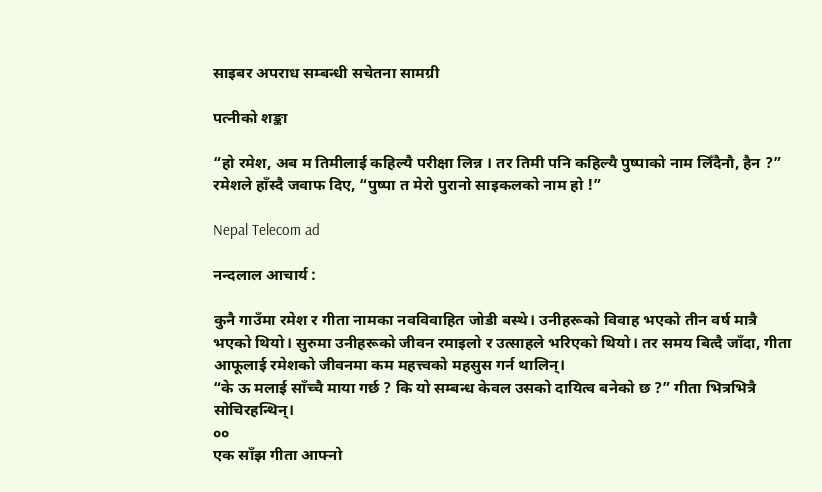साइबर अपराध सम्बन्धी सचेतना सामग्री

पत्नीको शङ्का

“हो रमेश, अब म तिमीलाई कहिल्यै परीक्षा लिन्न । तर तिमी पनि कहिल्यै पुष्पाको नाम लिँदैनौ, हैन ?” रमेशले हाँस्दै जवाफ दिए, “पुष्पा त मेरो पुरानो साइकलको नाम हो !”

Nepal Telecom ad

नन्दलाल आचार्य :

कुनै गाउँमा रमेश र गीता नामका नवविवाहित जोडी बस्थे। उनीहरूको विवाह भएको तीन वर्ष मात्रै भएको थियो। सुरुमा उनीहरूको जीवन रमाइलो र उत्साहले भरिएको थियो। तर समय बित्दै जाँदा, गीता आफूलाई रमेशको जीवनमा कम महत्त्वको महसुस गर्न थालिन्।
“के ऊ मलाई साँच्चै माया गर्छ ? कि यो सम्बन्ध केवल उसको दायित्व बनेको छ ?” गीता भित्रभित्रै सोचिरहन्थिन्।
००
एक साँझ गीता आफ्नो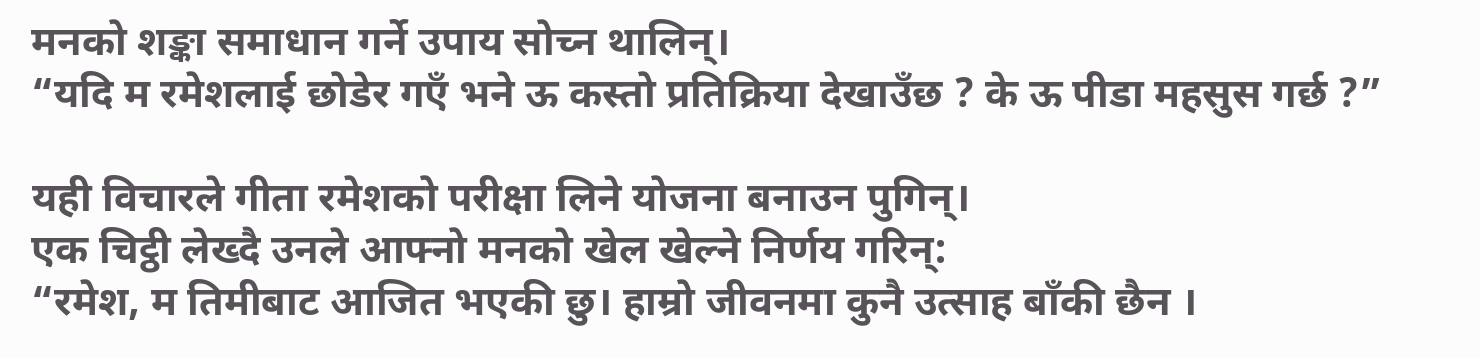मनको शङ्का समाधान गर्ने उपाय सोच्न थालिन्।
“यदि म रमेशलाई छोडेर गएँ भने ऊ कस्तो प्रतिक्रिया देखाउँछ ? के ऊ पीडा महसुस गर्छ ?”

यही विचारले गीता रमेशको परीक्षा लिने योजना बनाउन पुगिन्।
एक चिट्ठी लेख्दै उनले आफ्नो मनको खेल खेल्ने निर्णय गरिन्:
“रमेश, म तिमीबाट आजित भएकी छु। हाम्रो जीवनमा कुनै उत्साह बाँकी छैन ।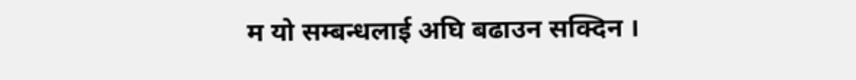म यो सम्बन्धलाई अघि बढाउन सक्दिन ।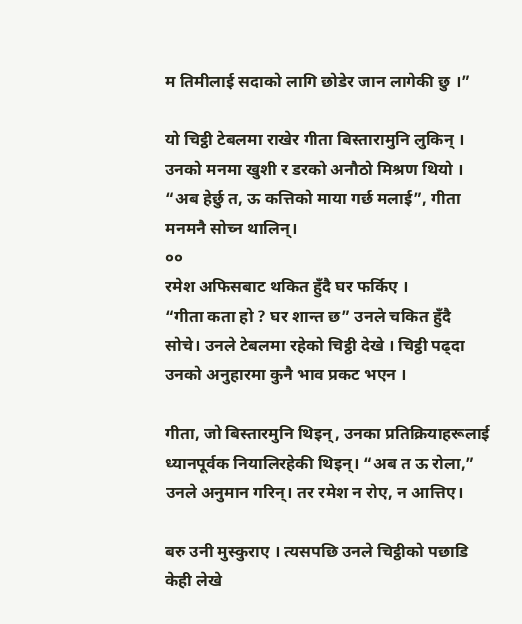म तिमीलाई सदाको लागि छोडेर जान लागेकी छु ।”

यो चिट्ठी टेबलमा राखेर गीता बिस्तारामुनि लुकिन् । उनको मनमा खुशी र डरको अनौठो मिश्रण थियो ।
“अब हेर्छु त, ऊ कत्तिको माया गर्छ मलाई”, गीता मनमनै सोच्न थालिन्।
००
रमेश अफिसबाट थकित हुँदै घर फर्किए ।
“गीता कता हो ? घर शान्त छ” उनले चकित हुँदै सोचे। उनले टेबलमा रहेको चिट्ठी देखे । चिट्ठी पढ्दा उनको अनुहारमा कुनै भाव प्रकट भएन ।

गीता, जो बिस्तारमुनि थिइन्, उनका प्रतिक्रियाहरूलाई ध्यानपूर्वक नियालिरहेकी थिइन्। “अब त ऊ रोला,” उनले अनुमान गरिन्। तर रमेश न रोए, न आत्तिए।

बरु उनी मुस्कुराए । त्यसपछि उनले चिट्ठीको पछाडि केही लेखे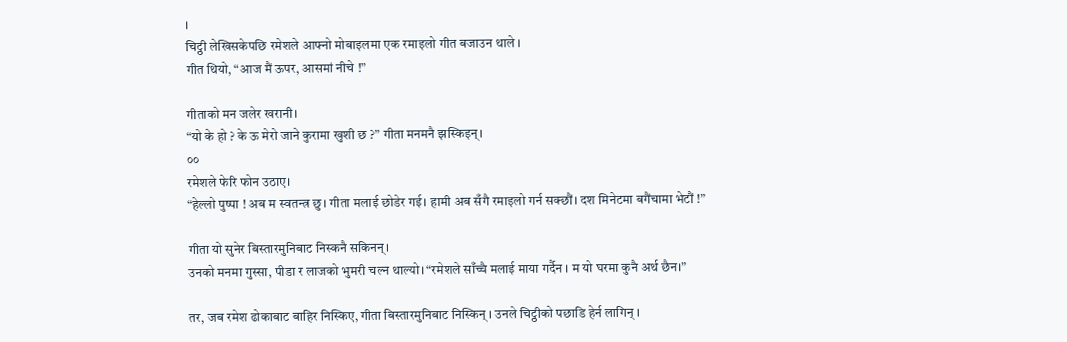।
चिट्ठी लेखिसकेपछि रमेशले आफ्नो मोबाइलमा एक रमाइलो गीत बजाउन थाले ।
गीत थियो, “आज मैं ऊपर, आसमां नीचे !”

गीताको मन जलेर खरानी।
“यो के हो ? के ऊ मेरो जाने कुरामा खुशी छ ?” गीता मनमनै झस्किइन्।
००
रमेशले फेरि फोन उठाए।
“हेल्लो पुष्पा ! अब म स्वतन्त्र छु। गीता मलाई छोडेर गई। हामी अब सँगै रमाइलो गर्न सक्छौं। दश मिनेटमा बगैंचामा भेटौं !”

गीता यो सुनेर बिस्तारमुनिबाट निस्कनै सकिनन्।
उनको मनमा गुस्सा, पीडा र लाजको भुमरी चल्न थाल्यो। “रमेशले साँच्चै मलाई माया गर्दैन । म यो घरमा कुनै अर्थ छैन।”

तर, जब रमेश ढोकाबाट बाहिर निस्किए, गीता बिस्तारमुनिबाट निस्किन् । उनले चिट्ठीको पछाडि हेर्न लागिन् ।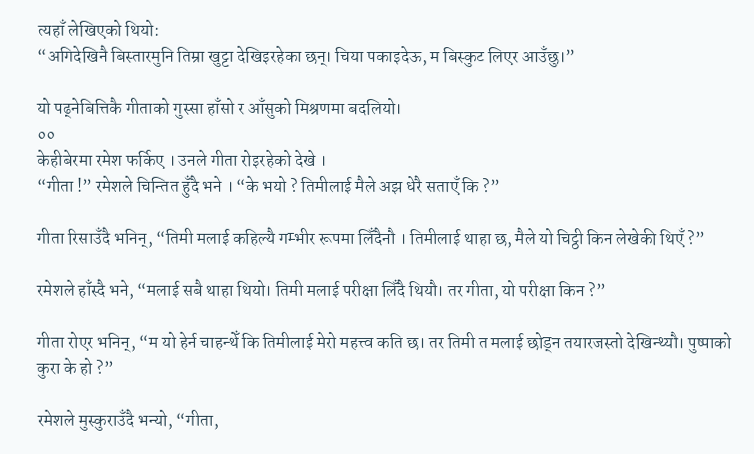त्यहाँ लेखिएको थियो:
“अगिदेखिनै बिस्तारमुनि तिम्रा खुट्टा देखिइरहेका छन्। चिया पकाइदेऊ, म बिस्कुट लिएर आउँछु।”

यो पढ्नेबित्तिकै गीताको गुस्सा हाँसो र आँसुको मिश्रणमा बदलियो।
००
केहीबेरमा रमेश फर्किए । उनले गीता रोइरहेको देखे ।
“गीता !” रमेशले चिन्तित हुँदै भने । “के भयो ? तिमीलाई मैले अझ धेरै सताएँ कि ?”

गीता रिसाउँदै भनिन्, “तिमी मलाई कहिल्यै गम्भीर रूपमा लिँदैनौ । तिमीलाई थाहा छ, मैले यो चिट्ठी किन लेखेकी थिएँ ?”

रमेशले हाँस्दै भने, “मलाई सबै थाहा थियो। तिमी मलाई परीक्षा लिँदै थियौ। तर गीता, यो परीक्षा किन ?”

गीता रोएर भनिन्, “म यो हेर्न चाहन्थेँ कि तिमीलाई मेरो महत्त्व कति छ। तर तिमी त मलाई छोड्न तयारजस्तो देखिन्थ्यौ। पुष्पाको कुरा के हो ?”

रमेशले मुस्कुराउँदै भन्यो, “गीता,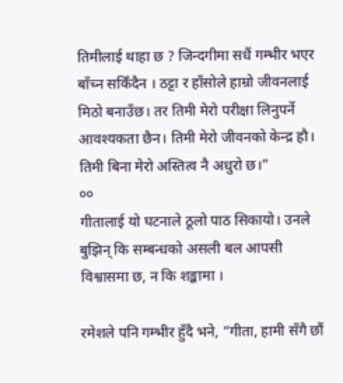तिमीलाई थाहा छ ? जिन्दगीमा सधैं गम्भीर भएर बाँच्न सकिँदैन । ठट्टा र हाँसोले हाम्रो जीवनलाई मिठो बनाउँछ। तर तिमी मेरो परीक्षा लिनुपर्ने आवश्यकता छैन। तिमी मेरो जीवनको केन्द्र हौ। तिमी बिना मेरो अस्तित्व नै अधुरो छ।”
००
गीतालाई यो घटनाले ठूलो पाठ सिकायो। उनले बुझिन् कि सम्बन्धको असली बल आपसी विश्वासमा छ, न कि शङ्कामा ।

रमेशले पनि गम्भीर हुँदै भने, “गीता, हामी सँगै छौं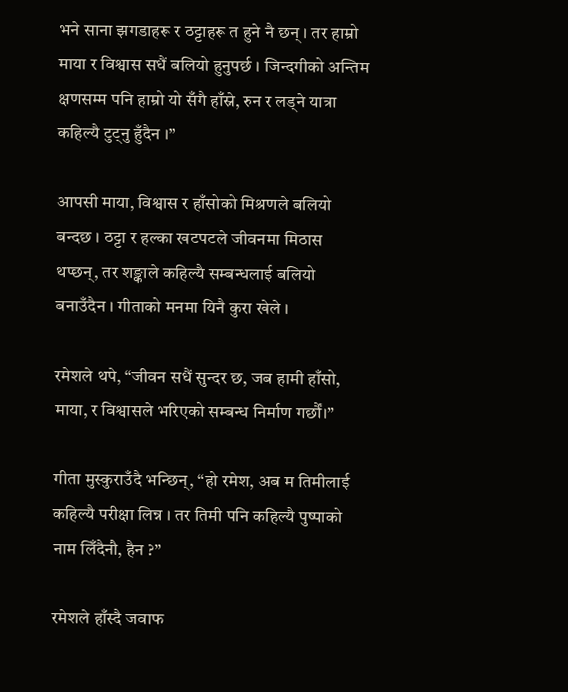भने साना झगडाहरू र ठट्टाहरू त हुने नै छन् । तर हाम्रो माया र विश्वास सधैं बलियो हुनुपर्छ । जिन्दगीको अन्तिम क्षणसम्म पनि हाम्रो यो सँगै हाँस्ने, रुन र लड्ने यात्रा कहिल्यै टुट्नु हुँदैन ।”

आपसी माया, विश्वास र हाँसोको मिश्रणले बलियो बन्दछ । ठट्टा र हल्का खटपटले जीवनमा मिठास थप्छन्, तर शङ्काले कहिल्यै सम्बन्धलाई बलियो बनाउँदैन । गीताको मनमा यिनै कुरा खेले ।

रमेशले थपे, “जीवन सधैं सुन्दर छ, जब हामी हाँसो, माया, र विश्वासले भरिएको सम्बन्ध निर्माण गर्छौं।”

गीता मुस्कुराउँदै भन्छिन्, “हो रमेश, अब म तिमीलाई कहिल्यै परीक्षा लिन्न । तर तिमी पनि कहिल्यै पुष्पाको नाम लिँदैनौ, हैन ?”

रमेशले हाँस्दै जवाफ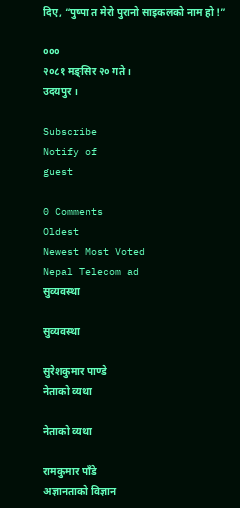दिए, “पुष्पा त मेरो पुरानो साइकलको नाम हो !”

०००
२०८१ मङ्सिर २० गते ।
उदयपुर ।

Subscribe
Notify of
guest

0 Comments
Oldest
Newest Most Voted
Nepal Telecom ad
सुव्यवस्था

सुव्यवस्था

सुरेशकुमार पाण्डे
नेताको व्यथा

नेताको व्यथा

रामकुमार पाँडे
अज्ञानताको विज्ञान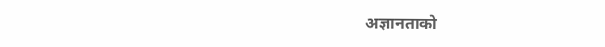अज्ञानताको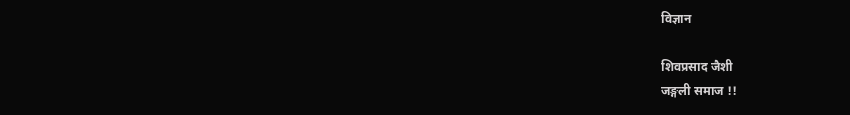विज्ञान

शिवप्रसाद जैशी
जङ्गली समाज !!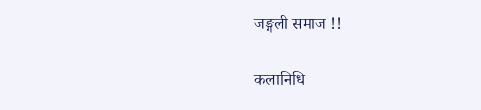जङ्गली समाज !!

कलानिधि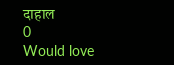दाहाल
0
Would love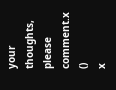your thoughts, please comment.x
()
x